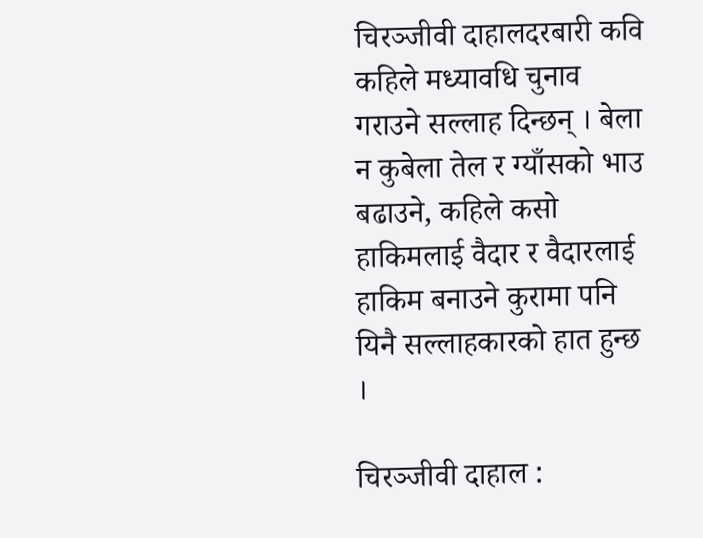चिरञ्जीवी दाहालदरबारी कवि
कहिले मध्यावधि चुनाव गराउने सल्लाह दिन्छन् । बेला न कुबेला तेल र ग्याँसको भाउ बढाउने, कहिले कसो हाकिमलाई वैदार र वैदारलाई हाकिम बनाउने कुरामा पनि यिनै सल्लाहकारको हात हुन्छ ।

चिरञ्जीवी दाहाल :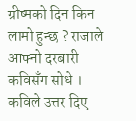ग्रीष्मको दिन किन लामो हुन्छ ? राजाले आफ्नो दरबारी कविसँग सोधे । कविले उत्तर दिए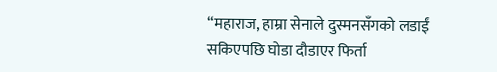“महाराज, हाम्रा सेनाले दुस्मनसँगको लडाईं सकिएपछि घोडा दौडाएर फिर्ता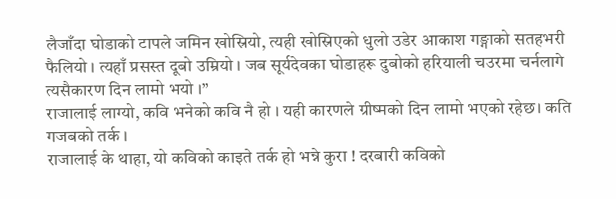लैजाँदा घोडाको टापले जमिन खोस्रियो, त्यही खोस्रिएको धुलो उडेर आकाश गङ्गाको सतहभरी फैलियो । त्यहाँ प्रसस्त दूबो उम्रियो । जब सूर्यदेवका घोडाहरू दुबोको हरियाली चउरमा चर्नलागे त्यसैकारण दिन लामो भयो ।”
राजालाई लाग्यो, कवि भनेको कवि नै हो । यही कारणले ग्रीष्मको दिन लामो भएको रहेछ। कति गजबको तर्क ।
राजालाई के थाहा, यो कविको काइते तर्क हो भन्ने कुरा ! दरबारी कविको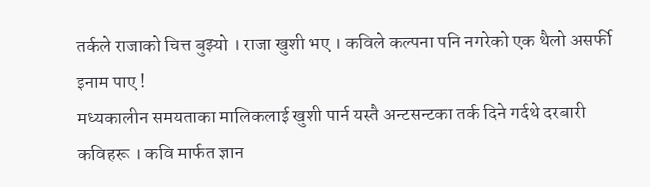तर्कले राजाको चित्त बुझ्यो । राजा खुशी भए । कविले कल्पना पनि नगरेको एक थैलो असर्फी इनाम पाए !
मध्यकालीन समयताका मालिकलाई खुशी पार्न यस्तै अन्टसन्टका तर्क दिने गर्दथे दरबारी कविहरू । कवि मार्फत ज्ञान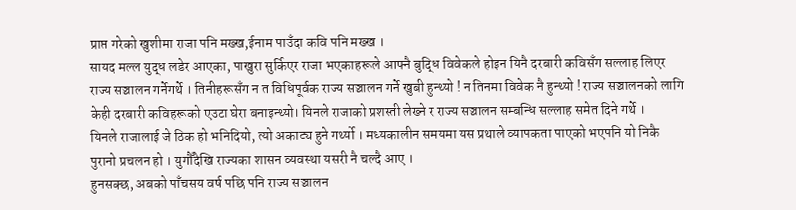प्राप्त गरेको खुशीमा राजा पनि मख्ख,ईनाम पाउँदा कवि पनि मख्ख ।
सायद मल्ल युद्ध लडेर आएका, पाखुरा सुर्किएर राजा भएकाहरूले आफ्नै बुद्धि विवेकले होइन यिनै दरबारी कविसँग सल्लाह लिएर राज्य सञ्चालन गर्नेगर्थे । तिनीहरूसँग न त विधिपूर्वक राज्य सञ्चालन गर्ने खुबी हुन्थ्यो ! न तिनमा विवेक नै हुन्थ्यो ! राज्य सञ्चालनको लागि केही दरबारी कविहरूको एउटा घेरा बनाइन्थ्यो। यिनले राजाको प्रशस्ती लेख्ने र राज्य सञ्चालन सम्बन्धि सल्लाह समेत दिने गर्थे ।
यिनले राजालाई जे ठिक हो भनिदियो, त्यो अकाट्य हुने गर्थ्यो । मध्यकालीन समयमा यस प्रथाले व्यापकता पाएको भएपनि यो निकै पुरानो प्रचलन हो । युगौँदेखि राज्यका शासन व्यवस्था यसरी नै चल्दै आए ।
हुनसक्छ, अबको पाँचसय वर्ष पछि पनि राज्य सञ्चालन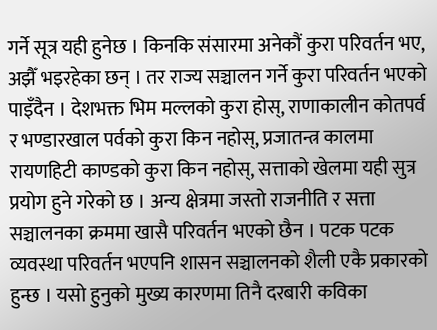गर्ने सूत्र यही हुनेछ । किनकि संसारमा अनेकौं कुरा परिवर्तन भए, अझैँ भइरहेका छन् । तर राज्य सञ्चालन गर्ने कुरा परिवर्तन भएको पाइँदैन । देशभक्त भिम मल्लको कुरा होस्, राणाकालीन कोतपर्व र भण्डारखाल पर्वको कुरा किन नहोस्, प्रजातन्त्र कालमा रायणहिटी काण्डको कुरा किन नहोस्, सत्ताको खेलमा यही सुत्र प्रयोग हुने गरेको छ । अन्य क्षेत्रमा जस्तो राजनीति र सत्ता सञ्चालनका क्रममा खासै परिवर्तन भएको छैन । पटक पटक व्यवस्था परिवर्तन भएपनि शासन सञ्चालनको शैली एकै प्रकारको हुन्छ । यसो हुनुको मुख्य कारणमा तिनै दरबारी कविका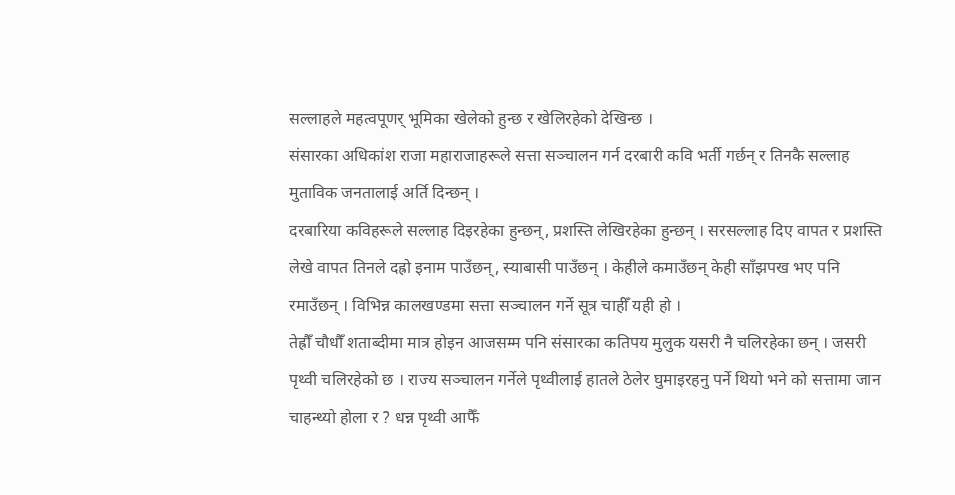सल्लाहले महत्वपूणर् भूमिका खेलेको हुन्छ र खेलिरहेको देखिन्छ ।
संसारका अधिकांश राजा महाराजाहरूले सत्ता सञ्चालन गर्न दरबारी कवि भर्ती गर्छन् र तिनकै सल्लाह मुताविक जनतालाई अर्ति दिन्छन् ।
दरबारिया कविहरूले सल्लाह दिइरहेका हुन्छन्, प्रशस्ति लेखिरहेका हुन्छन् । सरसल्लाह दिए वापत र प्रशस्ति लेखे वापत तिनले दह्रो इनाम पाउँछन्, स्याबासी पाउँछन् । केहीले कमाउँछन् केही साँझपख भए पनि रमाउँछन् । विभिन्न कालखण्डमा सत्ता सञ्चालन गर्ने सूत्र चाहीँ यही हो ।
तेह्रौँ चौधौँ शताब्दीमा मात्र होइन आजसम्म पनि संसारका कतिपय मुलुक यसरी नै चलिरहेका छन् । जसरी पृथ्वी चलिरहेको छ । राज्य सञ्चालन गर्नेले पृथ्वीलाई हातले ठेलेर घुमाइरहनु पर्ने थियो भने को सत्तामा जान चाहन्थ्यो होला र ? धन्न पृथ्वी आफैँ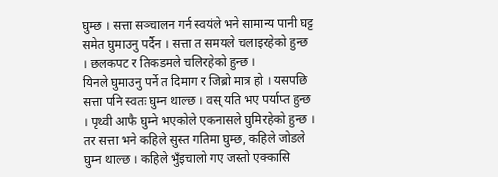घुम्छ । सत्ता सञ्चालन गर्न स्वयंले भने सामान्य पानी घट्ट समेत घुमाउनु पर्दैन । सत्ता त समयले चलाइरहेको हुन्छ । छलकपट र तिकडमले चलिरहेको हुन्छ ।
यिनले घुमाउनु पर्ने त दिमाग र जिब्रो मात्र हो । यसपछि सत्ता पनि स्वतः घुम्न थाल्छ । वस् यति भए पर्याप्त हुन्छ । पृथ्वी आफै घुम्ने भएकोले एकनासले घुमिरहेको हुन्छ । तर सत्ता भने कहिले सुस्त गतिमा घुम्छ, कहिले जोडले घुम्न थाल्छ । कहिले भुँइचालो गए जस्तो एक्कासि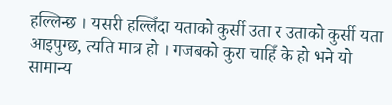हल्लिन्छ । यसरी हल्लिँदा यताको कुर्सी उता र उताको कुर्सी यता आइपुग्छ, त्यति मात्र हो । गजबको कुरा चाहिँ के हो भने यो सामान्य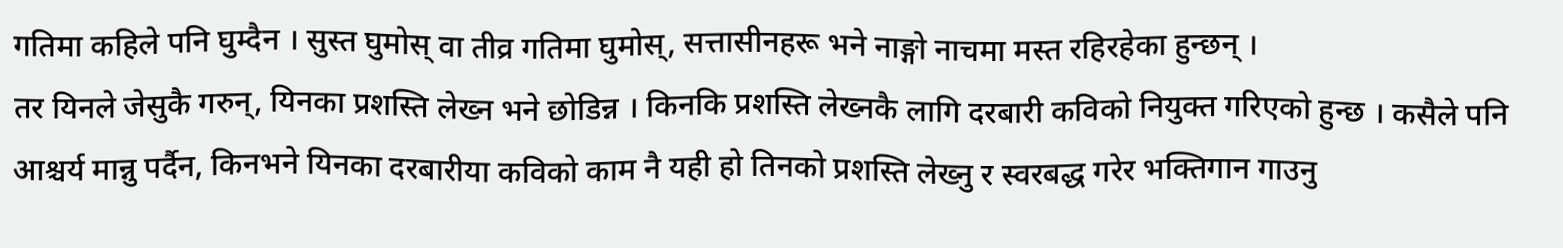गतिमा कहिले पनि घुम्दैन । सुस्त घुमोस् वा तीव्र गतिमा घुमोस्, सत्तासीनहरू भने नाङ्गो नाचमा मस्त रहिरहेका हुन्छन् ।
तर यिनले जेसुकै गरुन्, यिनका प्रशस्ति लेख्न भने छोडिन्न । किनकि प्रशस्ति लेख्नकै लागि दरबारी कविको नियुक्त गरिएको हुन्छ । कसैले पनि आश्चर्य मान्नु पर्दैन, किनभने यिनका दरबारीया कविको काम नै यही हो तिनको प्रशस्ति लेख्नु र स्वरबद्ध गरेर भक्तिगान गाउनु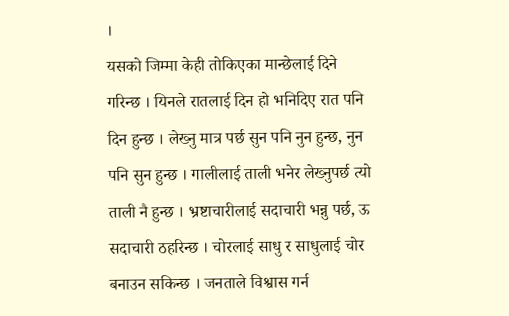।
यसको जिम्मा केही तोकिएका मान्छेलाई दिने गरिन्छ । यिनले रातलाई दिन हो भनिदिए रात पनि दिन हुन्छ । लेख्नु मात्र पर्छ सुन पनि नुन हुन्छ, नुन पनि सुन हुन्छ । गालीलाई ताली भनेर लेख्नुपर्छ त्यो ताली नै हुन्छ । भ्रष्टाचारीलाई सदाचारी भन्नु पर्छ, ऊ सदाचारी ठहरिन्छ । चोरलाई साधु र साधुलाई चोर बनाउन सकिन्छ । जनताले विश्वास गर्न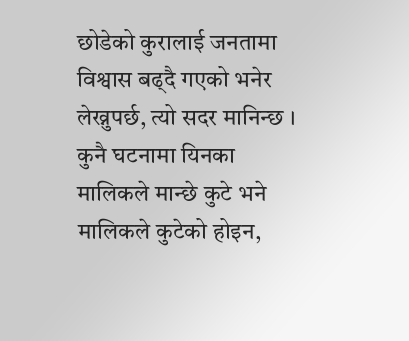छोडेको कुरालाई जनतामा विश्वास बढ्दै गएको भनेर लेख्नुपर्छ, त्यो सदर मानिन्छ । कुनै घटनामा यिनका मालिकले मान्छे कुटे भने मालिकले कुटेको होइन,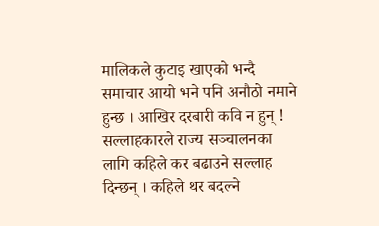मालिकले कुटाइ खाएको भन्दै समाचार आयो भने पनि अनौठो नमाने हुन्छ । आखिर दरबारी कवि न हुन् !
सल्लाहकारले राज्य सञ्चालनका लागि कहिले कर बढाउने सल्लाह दिन्छन् । कहिले थर बदल्ने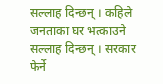सल्लाह दिन्छन् । कहिले जनताका घर भत्काउने सल्लाह दिन्छन् । सरकार फेर्ने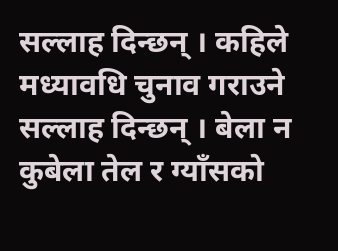सल्लाह दिन्छन् । कहिले मध्यावधि चुनाव गराउने सल्लाह दिन्छन् । बेला न कुबेला तेल र ग्याँसको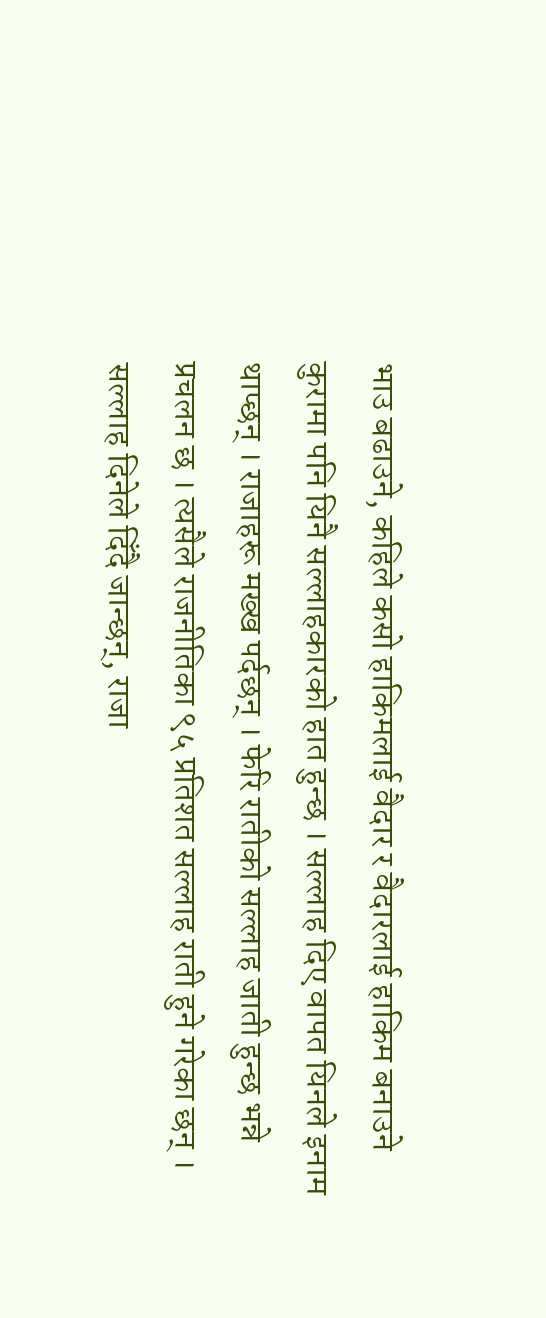भाउ बढाउने, कहिले कसो हाकिमलाई वैदार र वैदारलाई हाकिम बनाउने कुरामा पनि यिनै सल्लाहकारको हात हुन्छ । सल्लाह दिए वापत यिनले इनाम थाप्छन् । राजाहरू मख्ख पर्दछन् । फेरि रातीको सल्लाह जाती हुन्छ भन्ने प्रचलन छ । त्यसैले राजनीतिका ९५ प्रतिशत सल्लाह राती हुने गरेका छन् ।
सल्लाह दिनेले दिँदै जान्छन्, राजा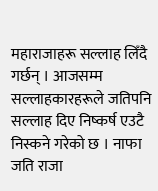महाराजाहरू सल्लाह लिँदै गर्छन् । आजसम्म सल्लाहकारहरूले जतिपनि सल्लाह दिए निष्कर्ष एउटै निस्कने गरेको छ । नाफा जति राजा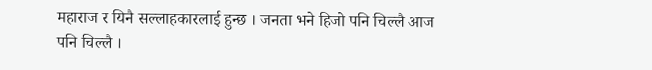महाराज र यिनै सल्लाहकारलाई हुन्छ । जनता भने हिजो पनि चिल्लै आज पनि चिल्लै ।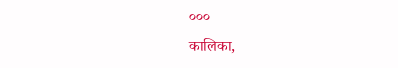०००
कालिका,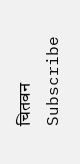चितवन
Subscribe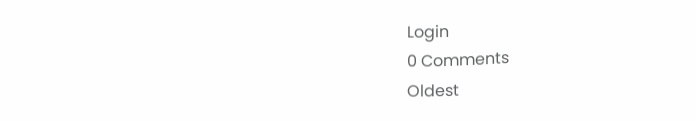Login
0 Comments
Oldest